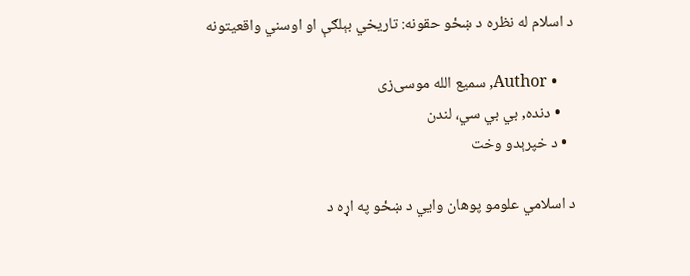د اسلام له نظره د ښځو حقونه: تاریخي بېلګې او اوسني واقعیتونه

    • Author, سمیع الله موسی‌زی
    • دنده, بي بي سي، لندن
  • د خپرېدو وخت

د اسلامي علومو پوهان وايي د ښځو په اړه د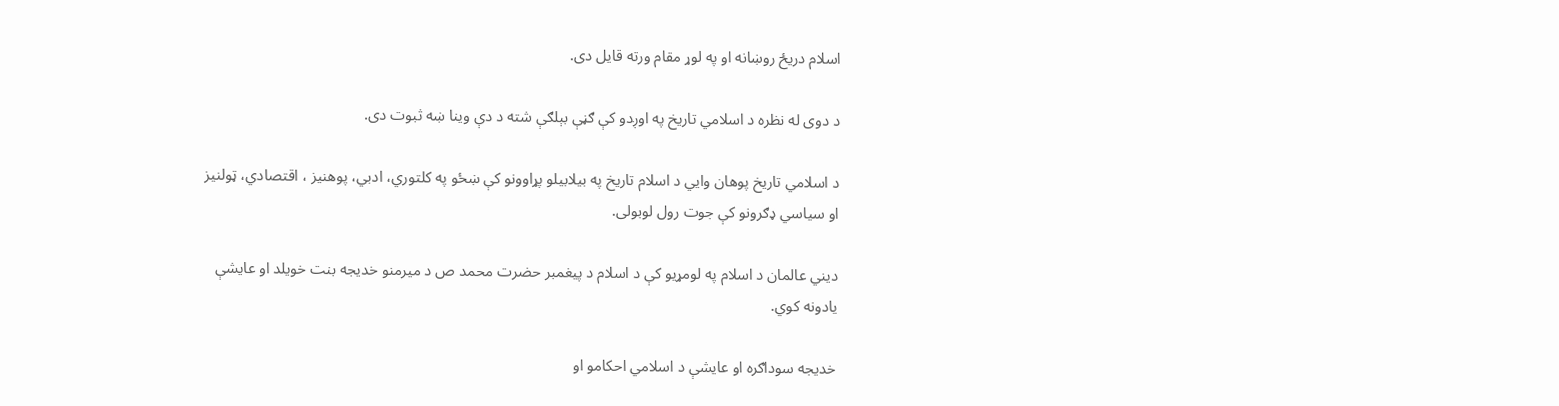اسلام دریځ روښانه او په لوړ مقام ورته قایل دی.

د دوی له نظره د اسلامي تاریخ په اوږدو کې ګڼې بېلګې شته د دې وینا ښه ثبوت دی.

د اسلامي تاریخ پوهان وايي د اسلام تاریخ په بیلابیلو پړاوونو کې ښځو په کلتوري، ادبي، پوهنیز ، اقتصادي، ټولنیز او سیاسي ډګرونو کې جوت رول لوبولی.

دیني عالمان د اسلام په لومړیو کې د اسلام د پيغمبر حضرت محمد ص د میرمنو خدیجه بنت خویلد او عایشې یادونه کوي.

خدیجه سوداګره او عایشې د اسلامي احکامو او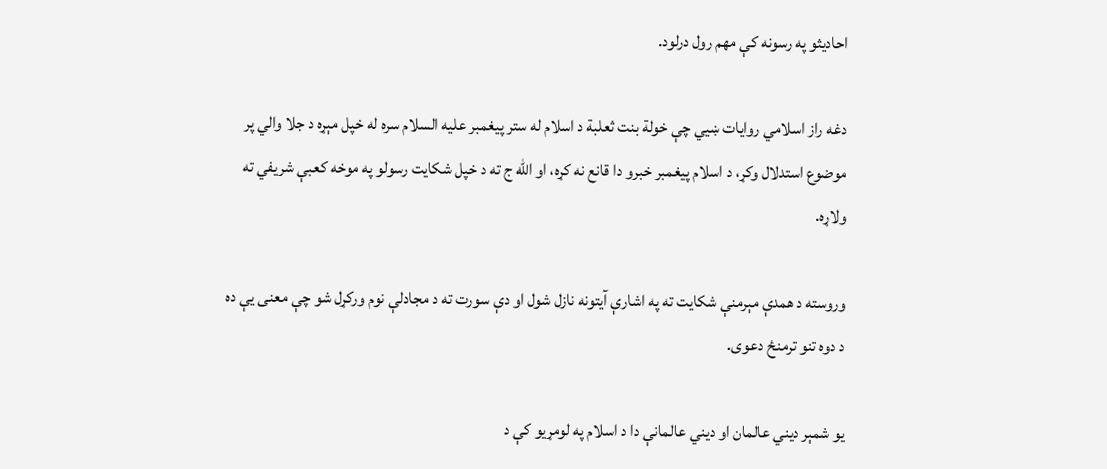احادیثو په رسونه کې مهم رول درلود.

دغه راز اسلامي روایات ښيي چې خولة بنت ثعلبة د اسلام له ستر پیغمبر علیه السلام سره له خپل مېړه د جلا والي پر موضوع استدلال وکړ، د اسلام پیغمبر خبرو دا قانع نه کړه، او الله ج ته د خپل شکایت رسولو په موخه کعبې شریفي ته ولاړه.

وروسته د همدې مېرمنې شکایت ته په اشارې آیتونه نازل شول او دې سورت ته د مجادلې نوم ورکړل شو چې معنی یې ده د دوه تنو ترمنځ دعوی.

یو شمېر دیني عالمان او دیني عالمانې دا د اسلام په لومړیو کې د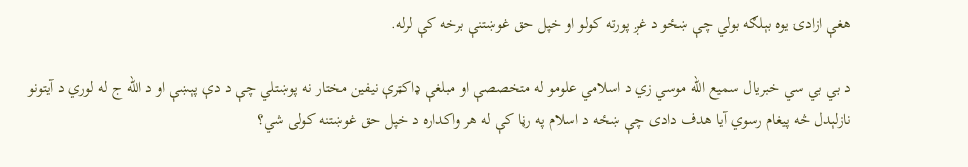هغې ازادۍ یوه بېلګه بولي چې ښځو د غږ پورته کولو او خپل حق غوښتنې برخه کې لرله.

د بي بي سي خبریال سمیع الله موسي زي د اسلامي علومو له متخصصې او مبلغې ډاکټرې نیفین مختار نه پوښتلي چې د دې پېښې او د الله ج له لوري د آیتونو نازلېدل څه پیغام رسوي آیا هدف دادی چې ښځه د اسلام په رڼا کې له هر واکداره د خپل حق غوښتنه کولی شي؟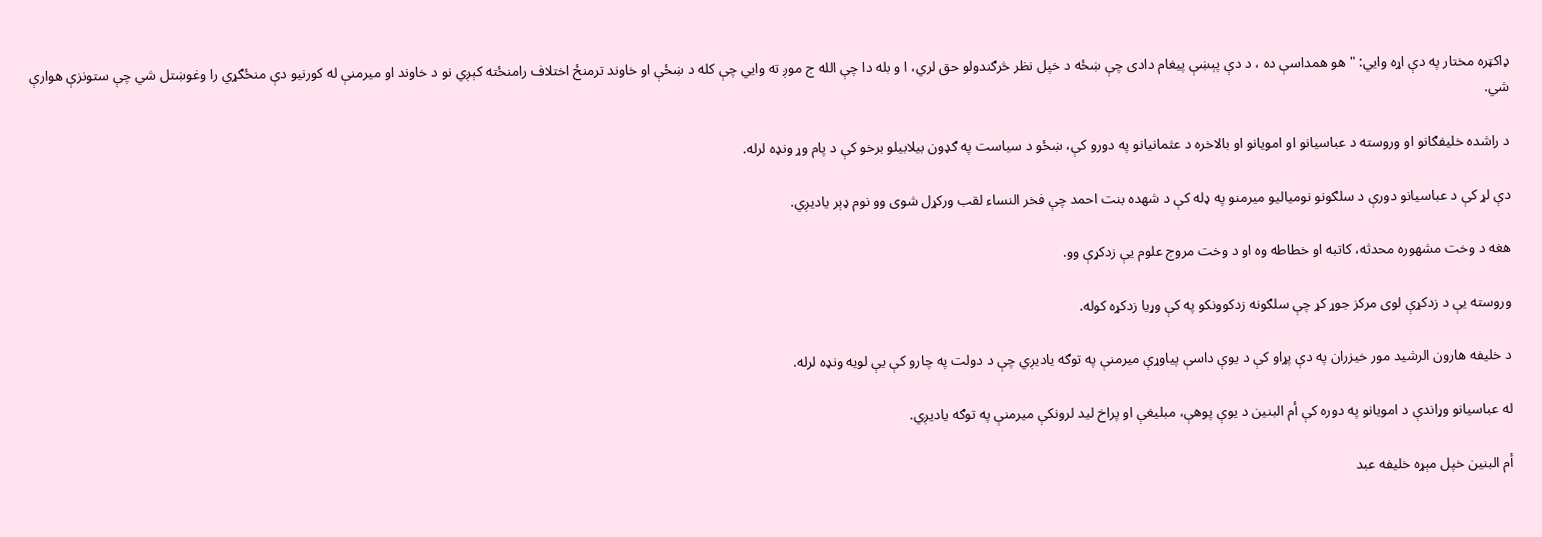ډاکټره مختار په دې اړه وایي: " هو همداسې ده ، د دې پېښې پیغام دادی چې ښځه د خپل نظر څرګندولو حق لري، ا و بله دا چې الله ج موږ ته وايي چې کله د ښځې او خاوند ترمنځ اختلاف رامنځته کېږي نو د خاوند او میرمنې له کورنیو دې منځګړي را وغوښتل شي چې ستونزې هوارې شي.

د راشده خلیفګانو او وروسته د عباسیانو او امویانو او بالاخره د عثمانیانو په دورو کې، ښځو د سیاست په ګډون بیلابیلو برخو کې د پام وړ ونډه لرله.

دې لړ کې د عباسیانو دورې د سلګونو نومیالیو میرمنو په ډله کې د شهده بنت احمد چې فخر النساء لقب ورکړل شوی وو نوم ډېر یادیږي.

هغه د وخت مشهوره محدثه، کاتبه او خطاطه وه او د وخت مروج علوم یې زدکړې وو.

وروسته یې د زدکړې لوی مرکز جوړ کړ چې سلګونه زدکوونکو په کې وړیا زدکړه کوله.

د خلیفه هارون الرشید مور خیزران په دې پړاو کې د یوې داسې پیاوړې میرمنې په توګه یادیږي چې د دولت په چارو کې یې لویه ونډه لرله.

له عباسیانو وړاندې د امویانو په دوره کې أم البنین د یوې پوهې، مبلیغې او پراخ لید لرونکې میرمنې په توګه یادیږي.

أم البنین خپل مېړه خلیفه عبد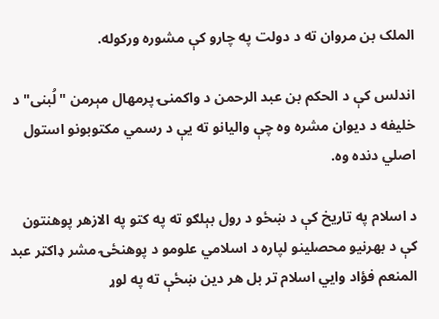الملک بن مروان ته د دولت په چارو کې مشوره ورکوله.

اندلس کې د الحکم بن عبد الرحمن د واکمنۍ پرمهال مېرمن "لُبنی" د خلیفه د دیوان مشره وه چې والیانو ته یې د رسمي مکتوبونو استول اصلي دنده وه.

د اسلام په تاریخ کې د ښځو د رول بېلګو ته په کتو په الازهر پوهنتون کې د بهرنیو محصلینو لپاره د اسلامي علومو د پوهنځۍ مشر ډاکټر عبد المنعم فؤاد وايي اسلام تر بل هر دین ښځې ته په لوړ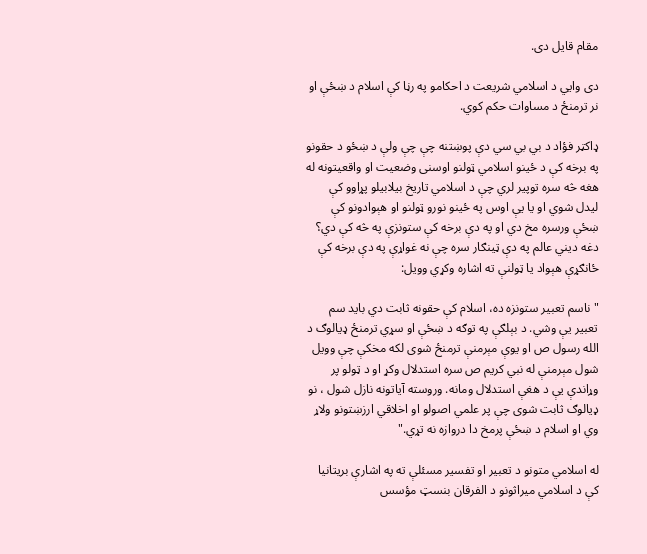مقام قایل دی.

دی وايي د اسلامي شریعت د احکامو په رڼا کې اسلام د ښځې او نر ترمنځ د مساوات حکم کوي.

ډاکټر فؤاد د بي بي سي دې پوښتنه چې چې ولې د ښځو د حقونو په برخه کې د ځینو اسلامي ټولنو اوسنی وضعیت او واقعیتونه له هغه څه سره توپیر لري چې د اسلامي تاریخ بیلابیلو پړاوو کې لیدل شوي او یا یې اوس په ځینو نورو ټولنو او هېوادونو کې ښځې ورسره مخ دي او په دې برخه کې ستونزې په څه کې دي؟ دغه دیني عالم په دې ټينګار سره چې نه غواړې په دې برخه کې ځانګړې هېواد یا ټولنې ته اشاره وکړي وویل:

" ناسم تعبیر ستونزه ده، اسلام کې حقونه ثابت دي باید سم تعبیر یې وشي. د بېلګې په توګه د ښځې او سړي ترمنځ ډیالوګ د الله رسول ص او یوې مېرمنې ترمنځ شوی لکه مخکې چې وویل شول مېرمنې له نبي کریم ص سره استدلال وکړ او د ټولو پر وړاندې یې د هغې استدلال ومانه. وروسته آیاتونه نازل شول ، نو ډیالوګ ثابت شوی چې پر علمي اصولو او اخلاقي ارزښتونو ولاړ وي او اسلام د ښځې پرمخ دا دروازه نه تړي."

له اسلامي متونو د تعبیر او تفسیر مسئلې ته په اشارې بریتانیا کې د اسلامي میراثونو د الفرقان بنسټ مؤسس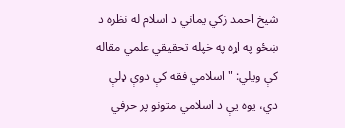شیخ احمد زکي یماني د اسلام له نظره د ښځو په اړه په خپله تحقیقي علمي مقاله کې ویلي: " اسلامي فقه کې دوې ډلې دي، یوه یې د اسلامي متونو پر حرفي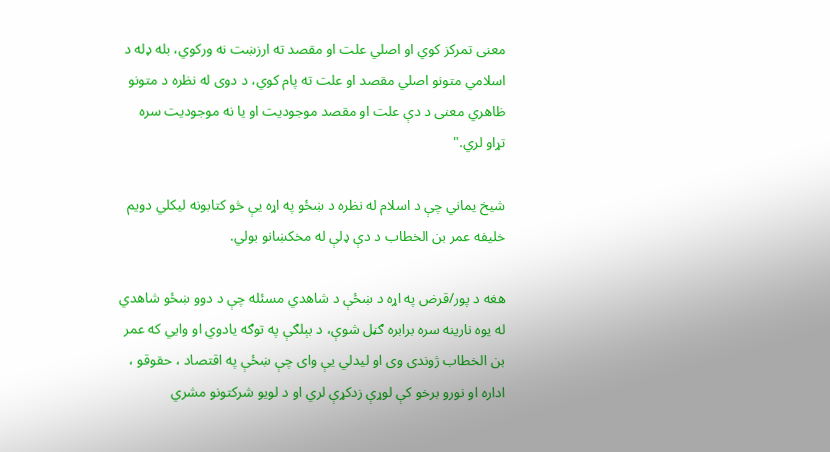معنی تمرکز کوي او اصلي علت او مقصد ته ارزښت نه ورکوي، بله ډله د اسلامي متونو اصلي مقصد او علت ته پام کوي، د دوی له نظره د متونو ظاهري معنی د دې علت او مقصد موجودیت او یا نه موجودیت سره تړاو لري."

شیخ یماني چې د اسلام له نظره د ښځو په اړه یې څو کتابونه لیکلي دویم خلیفه عمر بن الخطاب د دې ډلې له مخکښانو بولي.

هغه د پور/قرض په اړه د ښځې د شاهدي مسئله چې د دوو ښځو شاهدي له یوه نارینه سره برابره ګڼل شوې، د بېلګې په توګه یادوي او وايي که عمر بن الخطاب ژوندی وی او لیدلي یې وای چې ښځې په اقتصاد ، حقوقو ، اداره او نورو برخو کې لوړې زدکړې لري او د لویو شرکتونو مشري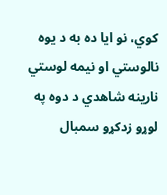کوي، نو ایا ده به د یوه نالوستي او نیمه لوستي نارینه شاهدي د دوه په لوړو زدکړو سمبال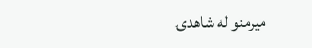میرمنو له شاهدۍ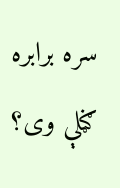سره برابره ګڼلې وی؟